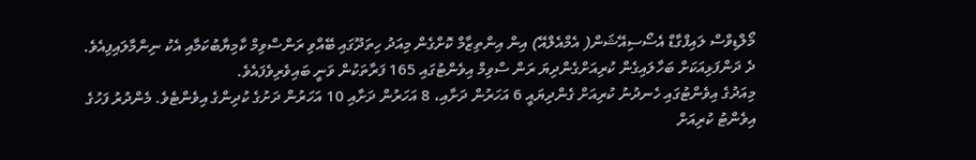މޯލްޑިވްސް ލައިފްގާޑް އެސޯސިއޭޝަން( އެމްއެލްއޭ) އިން އިންތިޒާމް ކޮށްގެން މިއަދު ހިތަދޫގައި ބޭއްވި ރަންސްވިމް ކާމިޔާބުކަމާއި އެކު ނިންމާލައިފިއެވެ.
ދެ ދަންފަޅިއަކަށް ބަހާލައިގެން ކުރިއަށްގެންދިޔަ ރަން ސްވިމް އިވެންޓުގައި 165 ފަރާތަކުން ވަނީ ބައިވެރިވެފައެވެ.
މިއަދުގެ އިވެންޓުގައި ހެނދުނު ކުރިއަށް ގެންދިޔައީ 6 އަހަރުން ދަށާއި، 8 އަހަރުން ދަށާއި 10 އަހަރުން ދަށުގެ ކުދިންގެ އިވެންޓެވެ. މެންދުރު ފަހުގެ އިވެންޓު ކުރިއަށް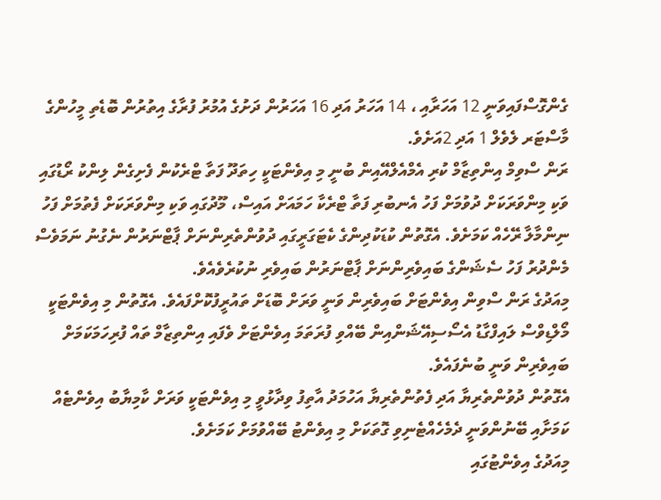ގެންގޮސްފައިވަނީ 12 އަހަރާއި ، 14 އަހަރު އަދި 16 އަހަރުން ދަށުގެ އުމުރު ފުރާގެ އިތުރުން ބޮޑެތި މީހުންގެ މާސްޓަރ ލެވެލް 1 އަދި 2އަށެވެ.
ރަން ސްވިމް އިންތިޒާމް ކުރި އެމްއެލްއޭއިން ބުނީ މި އިވެންޓަކީ ހިތަދޫ ފަތާ ޓްރެކުން ފެށިގެން ލިންކު ރޯޑުގައި ވަކި މިންވަރަކަށް ދުވުމަށް ފަހު އެނބުރި ފަތާ ޓްރެކާ ހަމައަށް އައިސް، މޫދުގައި ވަކި މިންވަރަކަށް ފެތުމަށް ފަހު ނިންމާލާ ރޭހެއް ކަމަށެވެ. އެގޮތުން ކުޑަކުދިންގެ ކެޓަގަރީގައި ދުވުންތެރިންނަށް ޕާޓްނަރުން ނެގުނު ނަމަވެސް މެންދުރު ފަހު ސެޝަންގެ ބައިވެރިންނަށް ޕާޓްނަރުން ބައިވެރި ނުކުރެވެއެވެ.
މިއަދުގެ ރަން ސްވިން އިވެންޓަށް ބައިވެރިން ވަނީ ވަރަށް ބޮޑަށް ތައުރީފުކޮށްފައެވެ. އެގޮތުން މި އިވެންޓަކީ މޯލްޑިވްސް ލައިފްގާޑު އެސޯސިއޭޝަންއިން ބޭއްވި ފުރަތަމަ އިވެންޓަށް ވެފައި އިންތިޒާމް ތައް ފުރިހަމަކަމަށް ބައިވެރިން ވަނީ ބުނެފައެވެ.
އެގޮތުން ދުވުންތެރިޔާ އަދި ފެތުންތެރިޔާ އަހުމަދު އާތިފު ވިދާޅުވީ މި އިވެންޓަކީ ވަރަށް ކާމިޔާބު އިވެންޓެއް ކަމަށާއި ބޭނުންވަނީ ދެމެހެއްޓެނިވި ގޮތަކަށް މި އިވެންޓު ބޭއްވުމަށް ކަމަށެވެ.
މިއަދުގެ އިވެންޓުގައި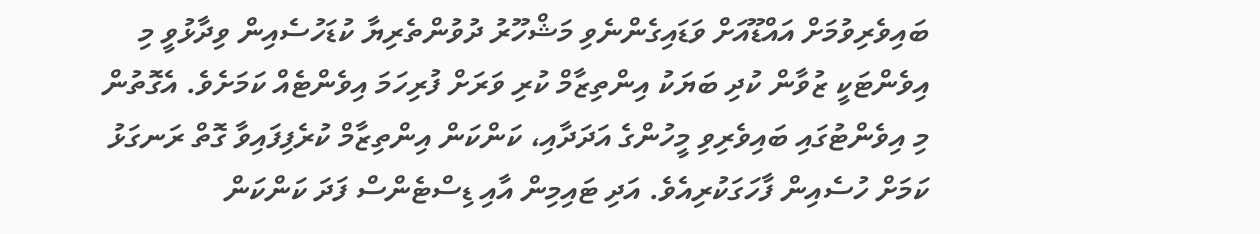ބައިވެރިވުމަށް އައްޑޫއަށް ވަޑައިގެންނެވި މަޝްހޫރު ދުވުންތެރިޔާ ކުޑަހުސެއިން ވިދާޅުވީ މި އިވެންޓަކީ ޒުވާން ކުދި ބަޔަކު އިންތިޒާމް ކުރި ވަރަށް ފުރިހަމަ އިވެންޓެއް ކަމަށެވެ. އެގޮތުން މި އިވެންޓުގައި ބައިވެރިވި މީހުންގެ އަދަދާއި، ކަންކަން އިންތިޒާމް ކުރެފިފައިވާ ގޮތް ރަނގަޅު ކަމަށް ހުސެއިން ފާހަގަކުރިއެވެ. އަދި ޓައިމިން އާއި ޑިސްޓެންސް ފަދަ ކަންކަން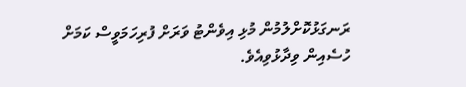ރަނގަޅުކޮށްލުމުން މުޅި އިވެންޓު ވަރަށް ފުރިހަމަވީސް ކަމަށް ހުސެއިން ވިދާޅުވިއެވެ.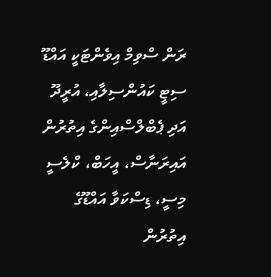ރަން ސްވިމް އިވެންޓަކީ އައްޑޫ ސިޓީ ކައުންސިލާއި، އުރީދޫ އަދި ޕެބްލްސްއިންގެ އިތުރުން އައިރަނާސް، އީހަބް، ކްލެސީ މިސީ، ޑިސްކަވާ އައްޑޫގެ އިތުރުން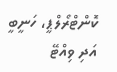ކޮންޓްރޯލްޕީ، ހަނީބީ އަދި ވިއްޓޭ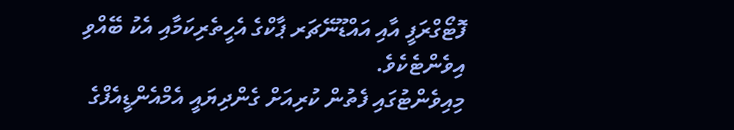ފޮޓޯގްރަފީ އާއި އައްޑޫނޭޗަރ ޕާކްގެ އެހީތެރިކަމާއި އެކު ބޭއްވި އިވެންޓެކެވެ.
މިއިވެންޓުގައި ފެތުން ކުރިއަށް ގެންދިޔައީ އެމްއެންޑީއެފްގެ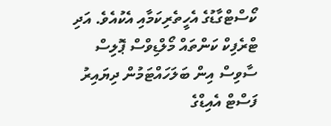ކޯސްޓްގާޑުގެ އެހީތެރިކަމާއި އެކުއެވެ. އަދި ޓްރެފިކް ކަންތައް މޯލްޑިވްސް ޕޮލިސް ސާވިސް އިން ބަލަހައްޓަމުން ދިޔައިރު ފަސްޓް އެއިޑްގެ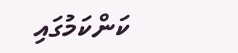ކަންކަމުގައި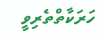ހަރަކާތްތެރިވީ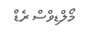މޯލްޑިވްސް ރެޑް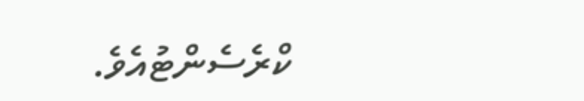ކްރެސެންޓުއެވެ.